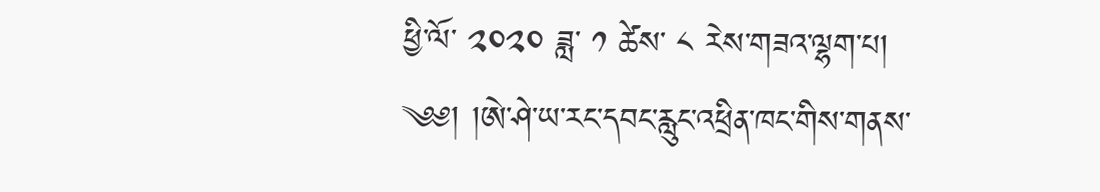ཕྱི་ལོ་ ༢༠༢༠ ཟླ་ ༡ ཚེས་ ༨ རེས་གཟའ་ལྷག་པ།
༄༅། །ཨེ་ཤེ་ཡ་རང་དབང་རླུང་འཕྲིན་ཁང་གིས་གནས་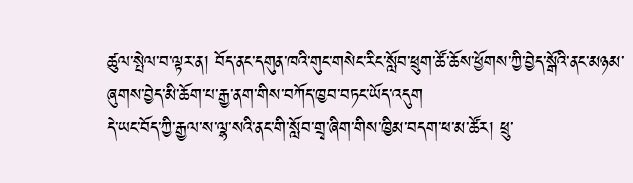ཚུལ་སྤེལ་བ་ལྟར་ན། བོད་ནང་དགུན་ཁའི་གུང་གསེང་རིང་སློབ་ཕྲུག་ཚོ་ཆོས་ཕྱོགས་ཀྱི་བྱེད་སྒོའི་ནང་མཉམ་ཞུགས་བྱེད་མི་ཆོག་པ་རྒྱ་ནག་གིས་བཀོད་ཁྱབ་བཏང་ཡོད་འདུག
དེ་ཡང་བོད་ཀྱི་རྒྱལ་ས་ལྷ་སའི་ནང་གི་སློབ་གྲྭ་ཞིག་གིས་ཁྱིམ་བདག་ཕ་མ་ཚོར། ཕྲུ་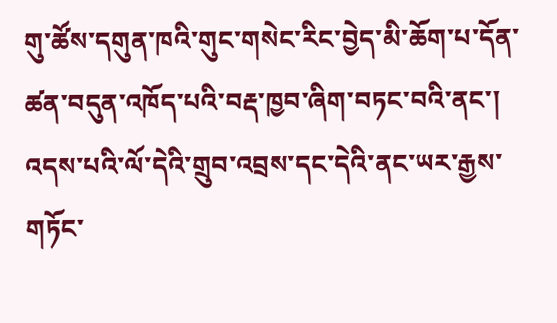གུ་ཚོས་དགུན་ཁའི་གུང་གསེང་རིང་བྱེད་མི་ཆོག་པ་དོན་ཚན་བདུན་འཁོད་པའི་བརྡ་ཁྱབ་ཞིག་བཏང་བའི་ནང་། འདས་པའི་ལོ་དེའི་གྲུབ་འབྲས་དང་དེའི་ནང་ཡར་རྒྱས་གཏོང་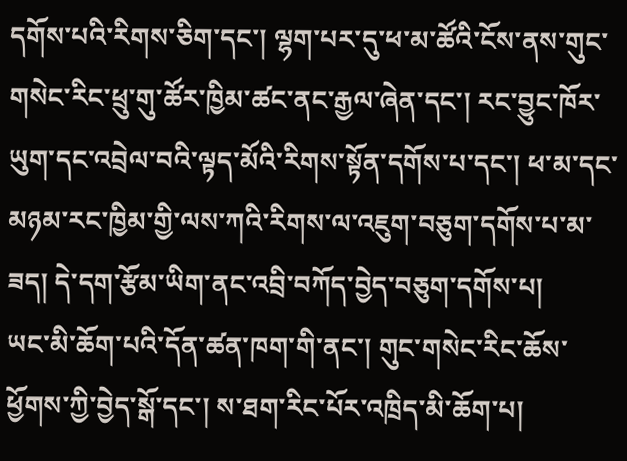དགོས་པའི་རིགས་ཅིག་དང་། ལྷག་པར་དུ་ཕ་མ་ཚོའི་ངོས་ནས་གུང་གསེང་རིང་ཕྲུ་གུ་ཚོར་ཁྱིམ་ཚང་ནང་རྒྱལ་ཞེན་དང་། རང་བྱུང་ཁོར་ཡུག་དང་འབྲེལ་བའི་ལྟད་མོའི་རིགས་སྟོན་དགོས་པ་དང་། ཕ་མ་དང་མཉམ་རང་ཁྱིམ་གྱི་ལས་ཀའི་རིགས་ལ་འཇུག་བཅུག་དགོས་པ་མ་ཟད། དེ་དག་རྩོམ་ཡིག་ནང་འབྲི་བཀོད་བྱེད་བཅུག་དགོས་པ།
ཡང་མི་ཆོག་པའི་དོན་ཚན་ཁག་གི་ནང་། གུང་གསེང་རིང་ཆོས་ཕྱོགས་ཀྱི་བྱེད་སྒོ་དང་། ས་ཐག་རིང་པོར་འཁྲིད་མི་ཆོག་པ།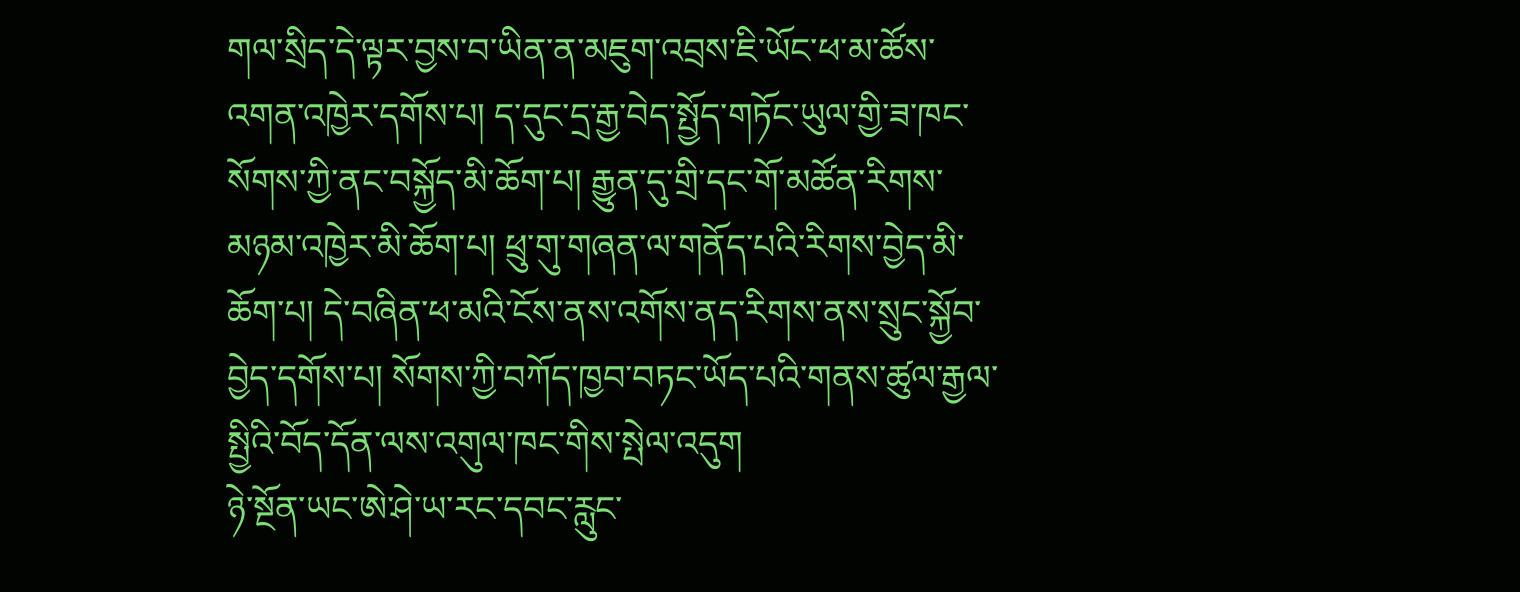གལ་སྲིད་དེ་ལྟར་བྱས་བ་ཡིན་ན་མཇུག་འབྲས་ཇི་ཡོང་ཕ་མ་ཚོས་འགན་འཁྱེར་དགོས་པ། ད་དུང་དྲ་རྒྱ་བེད་སྤྱོད་གཏོང་ཡུལ་གྱི་ཟ་ཁང་སོགས་ཀྱི་ནང་བསྐྱོད་མི་ཆོག་པ། རྒྱུན་དུ་གྲི་དང་གོ་མཚོན་རིགས་མཉམ་འཁྱེར་མི་ཆོག་པ། ཕྲུ་གུ་གཞན་ལ་གནོད་པའི་རིགས་བྱེད་མི་ཆོག་པ། དེ་བཞིན་ཕ་མའི་ངོས་ནས་འགོས་ནད་རིགས་ནས་སྲུང་སྐྱོབ་བྱེད་དགོས་པ། སོགས་ཀྱི་བཀོད་ཁྱབ་བཏང་ཡོད་པའི་གནས་ཚུལ་རྒྱལ་སྤྱིའི་བོད་དོན་ལས་འགུལ་ཁང་གིས་སྤེལ་འདུག
ཉེ་སྔོན་ཡང་ཨེ་ཤེ་ཡ་རང་དབང་རླུང་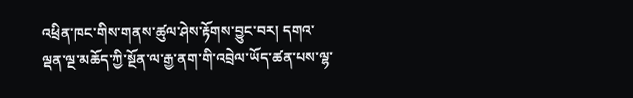འཕྲིན་ཁང་གིས་གནས་ཚུལ་ཤེས་རྟོགས་བྱུང་བར། དགའ་ལྡན་ལྔ་མཆོད་ཀྱི་སྔོན་ལ་རྒྱ་ནག་གི་འབྲེལ་ཡོད་ཚན་པས་ལྷ་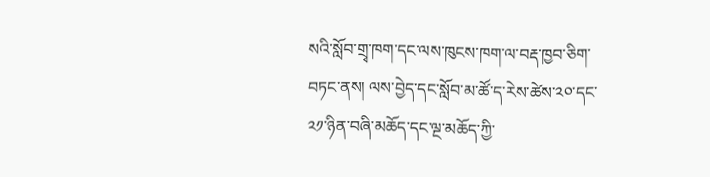སའི་སློབ་གྲྭ་ཁག་དང་ལས་ཁུངས་ཁག་ལ་བརྡ་ཁྱབ་ཅིག་བཏང་ནས། ལས་བྱེད་དང་སློབ་མ་ཚོ་ད་རེས་ཚེས་༢༠་དང་༢༡་ཉིན་བཞི་མཆོད་དང་ལྔ་མཆོད་ཀྱི་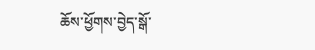ཆོས་ཕྱོགས་བྱེད་སྒོ་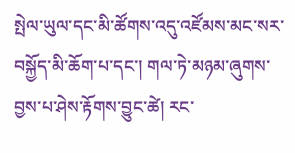སྤེལ་ཡུལ་དང་མི་ཚོགས་འདུ་འཛོམས་མང་སར་བསྐྱོད་མི་ཆོག་པ་དང་། གལ་ཏེ་མཉམ་ཞུགས་བྱས་པ་ཤེས་རྟོགས་བྱུང་ཚེ། རང་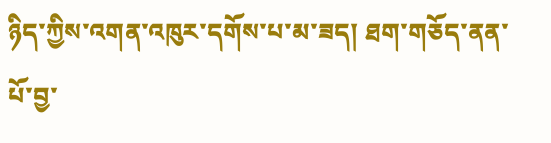ཉིད་ཀྱིས་འགན་འཁུར་དགོས་པ་མ་ཟད། ཐག་གཅོད་ནན་པོ་བྱ་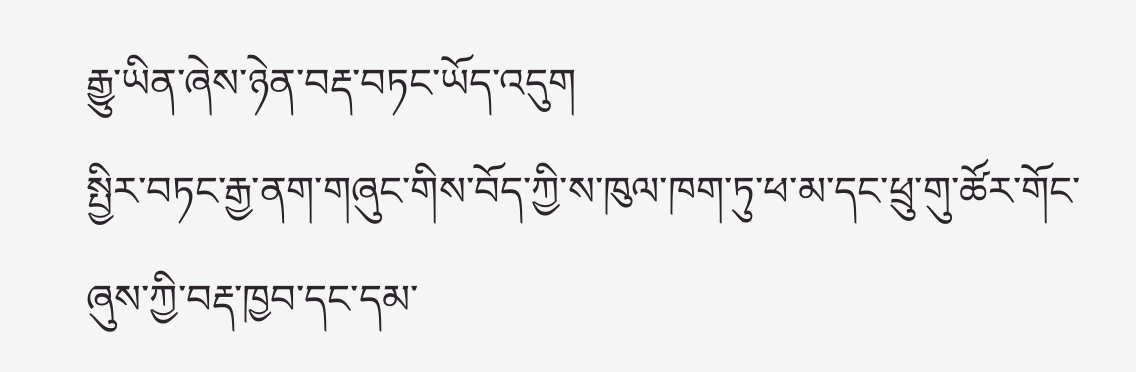རྒྱུ་ཡིན་ཞེས་ཉེན་བརྡ་བཏང་ཡོད་འདུག
སྤྱིར་བཏང་རྒྱ་ནག་གཞུང་གིས་བོད་ཀྱི་ས་ཁུལ་ཁག་ཏུ་ཕ་མ་དང་ཕྲུ་གུ་ཚོར་གོང་ཞུས་ཀྱི་བརྡ་ཁྱབ་དང་དམ་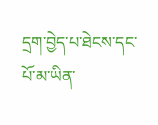དྲག་བྱེད་པ་ཐེངས་དང་པོ་མ་ཡིན་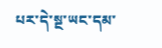པར་དེ་སྔ་ཡང་དམ་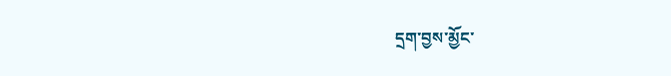དྲག་བྱས་མྱོང་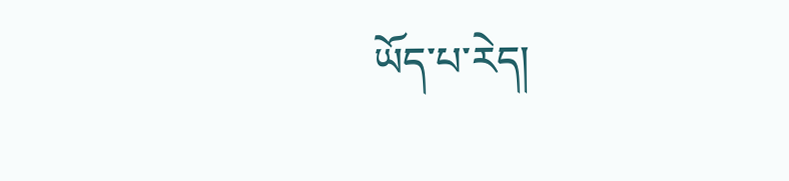ཡོད་པ་རེད།